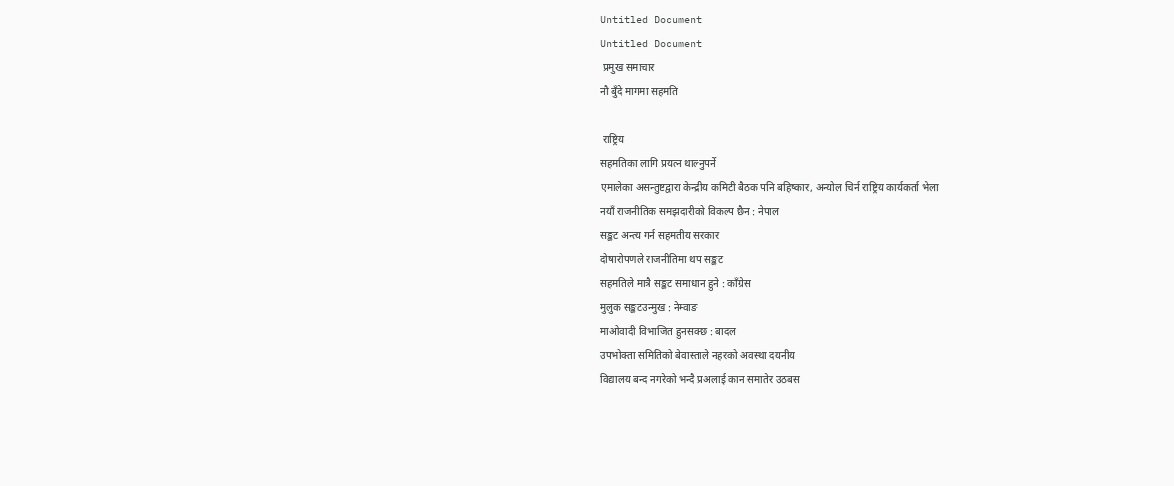Untitled Document
Untitled Document
 प्रमुख समाचार
नौ बुँदे मागमा सहमति

 राष्ट्रिय
सहमतिका लागि प्रयत्न थाल्नुपर्ने
एमालेका असन्तुष्टद्वारा केन्द्रीय कमिटी बैठक पनि बहिष्कार, अन्योल चिर्न राष्ट्रिय कार्यकर्ता भेला
नयाँ राजनीतिक समझदारीको विकल्प छैन : नेपाल
सङ्कट अन्त्य गर्न सहमतीय सरकार
दोषारोपणले राजनीतिमा थप सङ्कट
सहमतिले मात्रै सङ्कट समाधान हुने : काँग्रेस
मुलुक सङ्कटउन्मुख : नेम्वाङ
माओवादी विभाजित हुनसक्छ : बादल
उपभोक्ता समितिको बेवास्ताले नहरको अवस्था दयनीय
विद्यालय बन्द नगरेको भन्दै प्रअलाई कान समातेर उठबस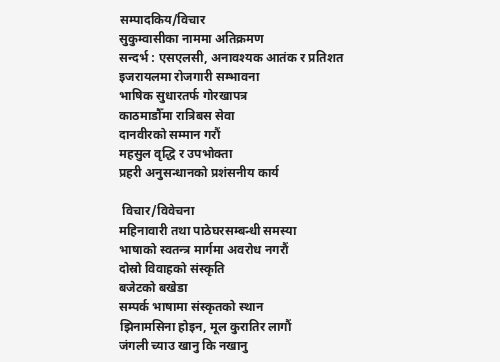सम्पादकिय/विचार
सुकुम्वासीका नाममा अतिक्रमण
सन्दर्भ : एसएलसी, अनावश्यक आतंक र प्रतिशत
इजरायलमा रोजगारी सम्भावना
भाषिक सुधारतर्फ गोरखापत्र
काठमाडौँमा रात्रिबस सेवा
दानवीरको सम्मान गरौं
महसुल वृद्धि र उपभोक्ता
प्रहरी अनुसन्धानको प्रशंसनीय कार्य

 विचार/विवेचना
महिनावारी तथा पाठेघरसम्बन्धी समस्या
भाषाको स्वतन्त्र मार्गमा अवरोध नगरौं
दोस्रो विवाहको संस्कृति
बजेटको बखेडा
सम्पर्क भाषामा संस्कृतको स्थान
झिनामसिना होइन, मूल कुरातिर लागौं
जंगली च्याउ खानु कि नखानु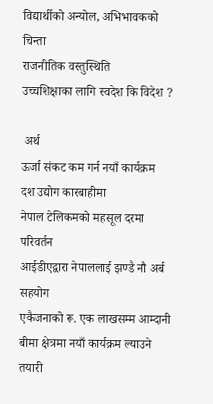विद्यार्थीको अन्योल, अभिभावकको चिन्ता
राजनीतिक वस्तुस्थिति
उच्चशिक्षाका लागि स्वदेश कि विदेश ?

 अर्थ
ऊर्जा संकट कम गर्न नयाँ कार्यक्रम
दश उद्योग कारबाहीमा
नेपाल टेलिकमको महसूल दरमा परिवर्तन
आईडीएद्वारा नेपाललाई झण्डै नौ अर्ब सहयोग
एकैजनाको रू. एक लाखसम्म आम्दानी
बीमा क्षेत्रमा नयाँ कार्यक्रम ल्याउने तयारी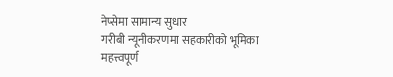नेप्सेमा सामान्य सुधार
गरीबी न्यूनीकरणमा सहकारीको भूमिका महत्त्वपूर्ण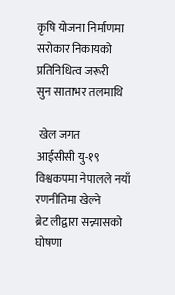कृषि योजना निर्माणमा सरोकार निकायको प्रतिनिधित्व जरूरी
सुन साताभर तलमाथि

 खेल जगत
आईसीसी यु-१९ विश्वकपमा नेपालले नयाँ रणनीतिमा खेल्ने
ब्रेट लीद्वारा सन्न्यासको घोषणा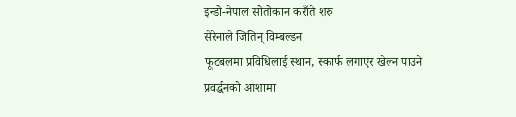इन्डो-नेपाल सोतोकान कराँते शरु
सेरेनाले जितिन् विम्बल्डन
फूटबलमा प्रविधिलाई स्थान, स्कार्फ लगाएर खेल्न पाउने
प्रवर्द्धनको आशामा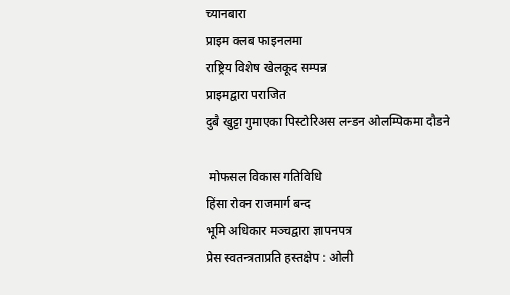च्यानबारा
प्राइम क्लब फाइनलमा
राष्ट्रिय विशेष खेलकूद सम्पन्न
प्राइमद्वारा पराजित
दुबै खुट्टा गुमाएका पिस्टोरिअस लन्डन ओलम्पिकमा दौडने

 मोफसल विकास गतिविधि
हिंसा रोक्न राजमार्ग बन्द
भूमि अधिकार मञ्चद्वारा ज्ञापनपत्र
प्रेस स्वतन्त्रताप्रति हस्तक्षेप : ओली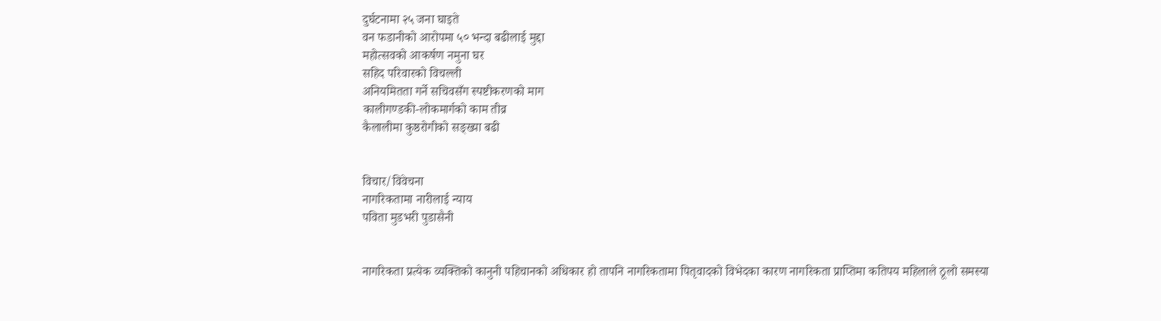दुर्घटनामा २५ जना घाइते
वन फडानीको आरोपमा ५० भन्दा बढीलाई मुद्दा
महोत्सवको आकर्षण नमुना घर
सहिद परिवारको विचल्ली
अनियमितता गर्ने सचिवसँग स्पष्टीकरणको माग
कालीगण्डकी-लोकमार्गको काम तीव्र
कैलालीमा कुष्ठरोगीको सङ्ख्या बढी


विचार/विवेचना
नागरिकतामा नारीलाई न्याय
पविता मुडभरी पुडासैनी


नागरिकता प्रत्येक व्यक्तिको कानुनी पहिचानको अधिकार हो तापनि नागरिकतामा पितृवादको विभेदका कारण नागरिकता प्राप्तिमा कतिपय महिलाले ठूलो समस्या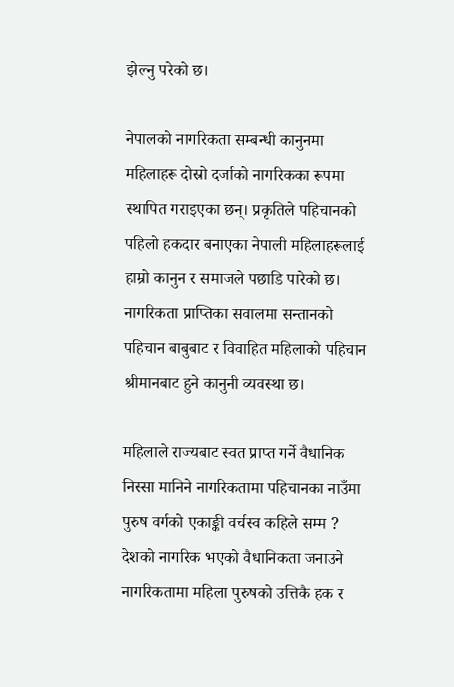झेल्नु परेको छ।

नेपालको नागरिकता सम्बन्धी कानुनमा महिलाहरू दोस्रो दर्जाको नागरिकका रूपमा स्थापित गराइएका छन्। प्रकृतिले पहिचानको पहिलो हकदार बनाएका नेपाली महिलाहरूलाई हाम्रो कानुन र समाजले पछाडि पारेको छ। नागरिकता प्राप्तिका सवालमा सन्तानको पहिचान बाबुबाट र विवाहित महिलाको पहिचान श्रीमानबाट हुने कानुनी व्यवस्था छ।

महिलाले राज्यबाट स्वत प्राप्त गर्ने वैधानिक निस्सा मानिने नागरिकतामा पहिचानका नाउँमा पुरुष वर्गको एकाङ्की वर्चस्व कहिले सम्म ? देशको नागरिक भएको वैधानिकता जनाउने नागरिकतामा महिला पुरुषको उत्तिकै हक र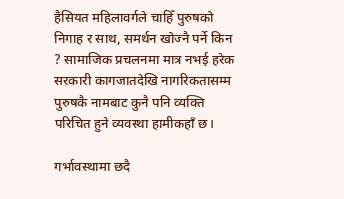हैसियत महिलावर्गले चाहिँ पुरुषको निगाह र साथ, समर्थन खोज्नै पर्ने किन ? सामाजिक प्रचलनमा मात्र नभई हरेक सरकारी कागजातदेखि नागरिकतासम्म पुरुषकै नामबाट कुनै पनि व्यक्ति परिचित हुने व्यवस्था हामीकहाँ छ।

गर्भावस्थामा छदै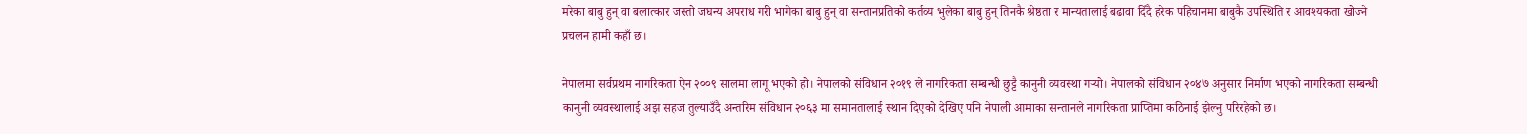मरेका बाबु हुन् वा बलात्कार जस्तो जघन्य अपराध गरी भागेका बाबु हुन् वा सन्तानप्रतिको कर्तव्य भुलेका बाबु हुन् तिनकै श्रेष्ठता र मान्यतालाई बढावा दिँदै हरेक पहिचानमा बाबुकै उपस्थिति र आवश्यकता खोज्ने प्रचलन हामी कहाँ छ।

नेपालमा सर्वप्रथम नागरिकता ऐन २००९ सालमा लागू भएको हो। नेपालको संविधान २०१९ ले नागरिकता सम्बन्धी छुट्टै कानुनी व्यवस्था गर्‍यो। नेपालको संविधान २०४७ अनुसार निर्माण भएको नागरिकता सम्बन्धी कानुनी व्यवस्थालाई अझ सहज तुल्याउँदै अन्तरिम संविधान २०६३ मा समानतालाई स्थान दिएको देखिए पनि नेपाली आमाका सन्तानले नागरिकता प्राप्तिमा कठिनाई झेल्नु परिरहेको छ।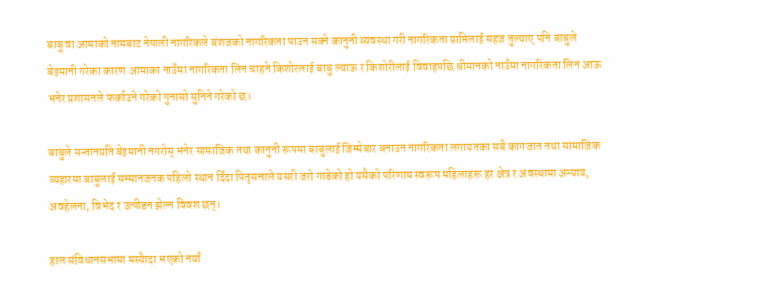बाबु वा आमाको नामबाट नेपाली नागरिकले बंशजको नागरिकता पाउन सक्ने कानुनी व्यवस्था गरी नागरिकता प्राप्तिलाई सहज तुल्याए पनि बाबुले बेइमानी गरेका कारण आमाका नाउँमा नागरिकता लिन चाहने किशोरलाई बाबु ल्याऊ र किशोरीलाई विवाहपछि श्रीमानको नाउँमा नागरिकता लिन आऊ भनेर प्रशासनले फर्काउने गरेको गुनासो सुनिने गरेको छ।

बाबुले सन्तानप्रति बेइमानी नगरोस् भनेर सामाजिक तथा कानुनी रूपमा बाबुलाई जिम्मेबार बनाउन नागरिकता लगायतका सबै कागजात तथा सामाजिक व्यहारमा बाबुलाई सम्मानजनक पहिलो स्थान दिँदा पितृसत्ताले यसरी जरो गाडेको हो यसैको परिणाम स्वरूप महिलाहरू हर क्षेत्र र अवस्थामा अन्याय, अवहेलना, विभेद र उत्पीडन झेल्न विवश छन्।

हाल संविधानसभामा मस्यैादा भएको नयाँ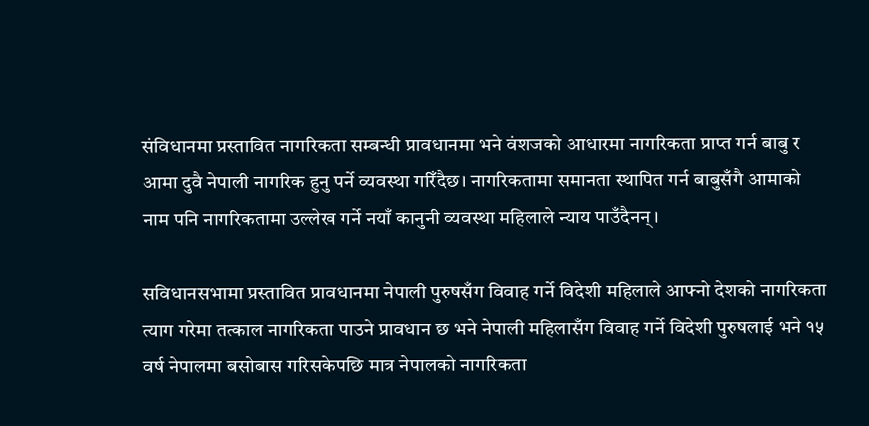संविधानमा प्रस्तावित नागरिकता सम्बन्धी प्रावधानमा भने वंशजको आधारमा नागरिकता प्राप्त गर्न बाबु र आमा दुवै नेपाली नागरिक हुनु पर्ने व्यवस्था गरिँदैछ। नागरिकतामा समानता स्थापित गर्न बाबुसँगै आमाको नाम पनि नागरिकतामा उल्लेख गर्ने नयाँ कानुनी व्यवस्था महिलाले न्याय पाउँदैनन्।

सविधानसभामा प्रस्तावित प्रावधानमा नेपाली पुरुषसँग विवाह गर्ने विदेशी महिलाले आफ्नो देशको नागरिकता त्याग गरेमा तत्काल नागरिकता पाउने प्रावधान छ भने नेपाली महिलासँग विवाह गर्ने विदेशी पुरुषलाई भने १५ वर्ष नेपालमा बसोबास गरिसकेपछि मात्र नेपालको नागरिकता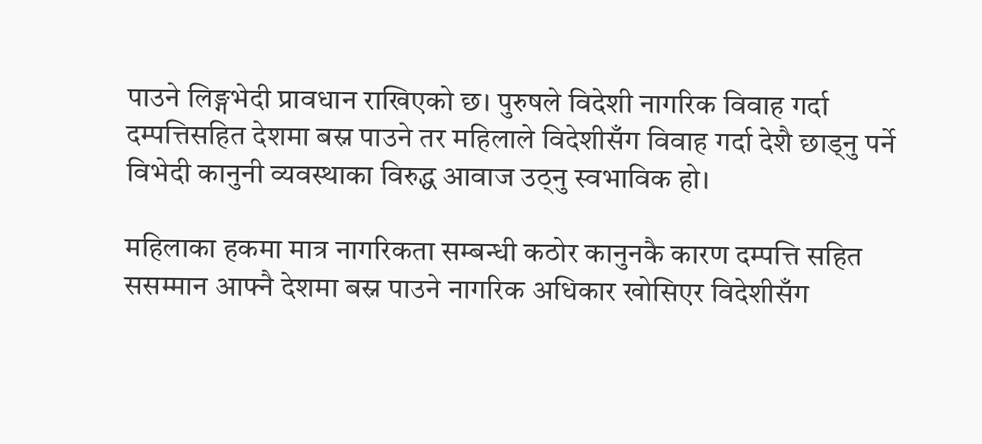पाउने लिङ्गभेदी प्रावधान राखिएको छ। पुरुषले विदेशी नागरिक विवाह गर्दा दम्पत्तिसहित देशमा बस्न पाउने तर महिलाले विदेशीसँग विवाह गर्दा देशै छाड्नु पर्ने विभेदी कानुनी व्यवस्थाका विरुद्ध आवाज उठ्नु स्वभाविक हो।

महिलाका हकमा मात्र नागरिकता सम्बन्धी कठोर कानुनकै कारण दम्पत्ति सहित ससम्मान आफ्नै देशमा बस्न पाउने नागरिक अधिकार खोसिएर विदेशीसँग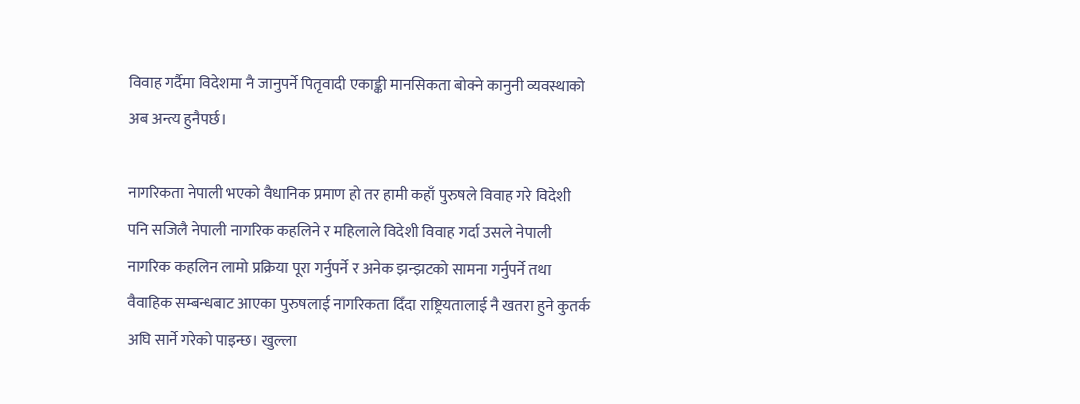विवाह गर्दैमा विदेशमा नै जानुपर्ने पितृवादी एकाङ्की मानसिकता बोक्ने कानुनी व्यवस्थाको अब अन्त्य हुनैपर्छ।

नागरिकता नेपाली भएको वैधानिक प्रमाण हो तर हामी कहाँ पुरुषले विवाह गरे विदेशी पनि सजिलै नेपाली नागरिक कहलिने र महिलाले विदेशी विवाह गर्दा उसले नेपाली नागरिक कहलिन लामो प्रक्रिया पूरा गर्नुपर्ने र अनेक झन्झटको सामना गर्नुपर्ने तथा वैवाहिक सम्बन्धबाट आएका पुरुषलाई नागरिकता दिँदा राष्ट्रियतालाई नै खतरा हुने कुतर्क अघि सार्ने गरेको पाइन्छ। खुल्ला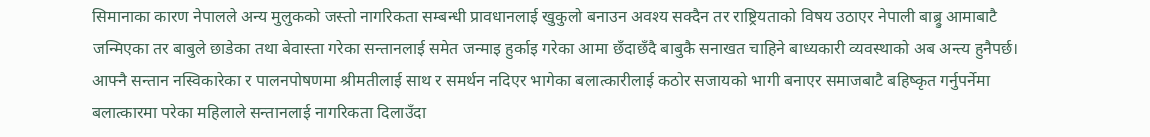सिमानाका कारण नेपालले अन्य मुलुकको जस्तो नागरिकता सम्बन्धी प्रावधानलाई खुकुलो बनाउन अवश्य सक्दैन तर राष्ट्रियताको विषय उठाएर नेपाली बाब्र्रु आमाबाटै जन्मिएका तर बाबुले छाडेका तथा बेवास्ता गरेका सन्तानलाई समेत जन्माइ हुर्काइ गरेका आमा छँदाछँदै बाबुकै सनाखत चाहिने बाध्यकारी व्यवस्थाको अब अन्त्य हुनैपर्छ। आफ्नै सन्तान नस्विकारेका र पालनपोषणमा श्रीमतीलाई साथ र समर्थन नदिएर भागेका बलात्कारीलाई कठोर सजायको भागी बनाएर समाजबाटै बहिष्कृत गर्नुपर्नेमा बलात्कारमा परेका महिलाले सन्तानलाई नागरिकता दिलाउँदा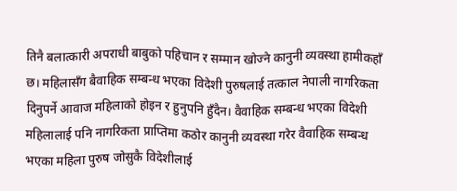तिनै बलात्कारी अपराधी बाबुको पहिचान र सम्मान खोज्ने कानुनी व्यवस्था हामीकहाँ छ। महिलासँग बैवाहिक सम्बन्ध भएका विदेशी पुरुषलाई तत्काल नेपाली नागरिकता दिनुपर्ने आवाज महिलाको होइन र हुनुपनि हुँदैन। वैवाहिक सम्बन्ध भएका विदेशी महिलालाई पनि नागरिकता प्राप्तिमा कठोर कानुनी व्यवस्था गरेर वैवाहिक सम्बन्ध भएका महिला पुरुष जोसुकै विदेशीलाई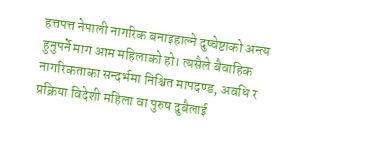हत्तपत्त नेपाली नागरिक बनाइहाल्ने दुष्चेष्टाको अन्त्य हुनुपर्ने माग आम महिलाको हो। त्यसैले बैवाहिक नागरिकताका सन्दर्भमा निश्चित मापदण्ड, अवधि र प्रक्रिया विदेशी महिला वा पुरुष दुबैलाई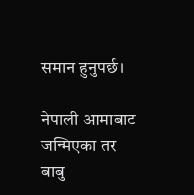समान हुनुपर्छ।

नेपाली आमाबाट जन्मिएका तर बाबु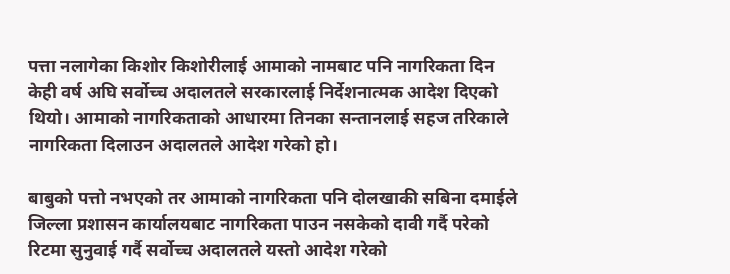पत्ता नलागेका किशोर किशोरीलाई आमाको नामबाट पनि नागरिकता दिन केही वर्ष अघि सर्वोच्च अदालतले सरकारलाई निर्देशनात्मक आदेश दिएको थियो। आमाको नागरिकताको आधारमा तिनका सन्तानलाई सहज तरिकाले नागरिकता दिलाउन अदालतले आदेश गरेको हो।

बाबुको पत्तो नभएको तर आमाको नागरिकता पनि दोलखाकी सबिना दमाईले जिल्ला प्रशासन कार्यालयबाट नागरिकता पाउन नसकेको दावी गर्दै परेको रिटमा सुनुवाई गर्दै सर्वोच्च अदालतले यस्तो आदेश गरेको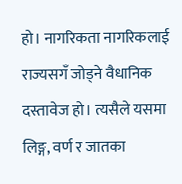हो। नागरिकता नागरिकलाई राज्यसगँ जोड्ने वैधानिक दस्तावेज हो। त्यसैले यसमा लिङ्ग, वर्ण र जातका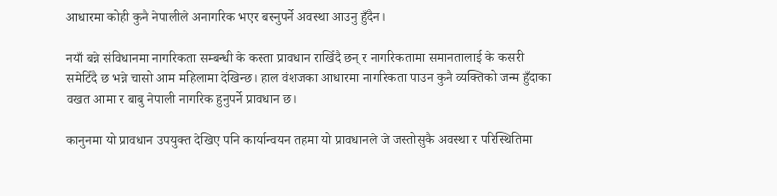आधारमा कोही कुनै नेपालीले अनागरिक भएर बस्नुपर्ने अवस्था आउनु हुँदैन।

नयाँ बन्ने संविधानमा नागरिकता सम्बन्धी के कस्ता प्रावधान राखिँदै छन् र नागरिकतामा समानतालाई के कसरी समेटिँदै छ भन्ने चासो आम महिलामा देखिन्छ। हाल वंशजका आधारमा नागरिकता पाउन कुनै व्यक्तिको जन्म हुँदाका वखत आमा र बाबु नेपाली नागरिक हुनुपर्ने प्रावधान छ।

कानुनमा यो प्रावधान उपयुक्त देखिए पनि कार्यान्वयन तहमा यो प्रावधानले जे जस्तोसुकै अवस्था र परिस्थितिमा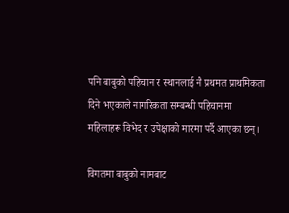पनि बाबुको पहिचान र स्थानलाई नै प्रथमत प्राथमिकता दिने भएकाले नागरिकता सम्बन्धी पहिचानमा महिलाहरू विभेद र उपेक्षाको मारमा पर्दै आएका छन्।

विगतमा बाबुको नामबाट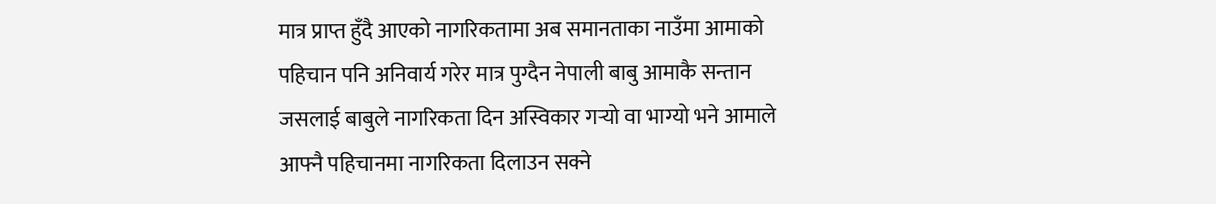मात्र प्राप्त हुँदै आएको नागरिकतामा अब समानताका नाउँमा आमाको पहिचान पनि अनिवार्य गरेर मात्र पुग्दैन नेपाली बाबु आमाकै सन्तान जसलाई बाबुले नागरिकता दिन अस्विकार गर्‍यो वा भाग्यो भने आमाले आफ्नै पहिचानमा नागरिकता दिलाउन सक्ने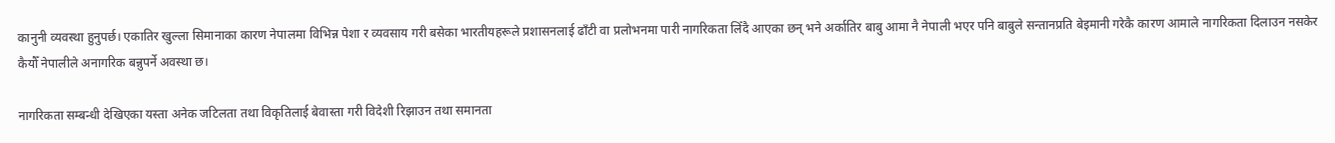कानुनी व्यवस्था हुनुपर्छ। एकातिर खुल्ला सिमानाका कारण नेपालमा विभिन्न पेशा र व्यवसाय गरी बसेका भारतीयहरूले प्रशासनलाई ढाँटी वा प्रलोभनमा पारी नागरिकता लिँदै आएका छन् भने अर्कातिर बाबु आमा नै नेपाली भएर पनि बाबुले सन्तानप्रति बेइमानी गरेकै कारण आमाले नागरिकता दिलाउन नसकेर कैयौँ नेपालीले अनागरिक बन्नुपर्ने अवस्था छ।

नागरिकता सम्बन्धी देखिएका यस्ता अनेक जटिलता तथा विकृतिलाई बेवास्ता गरी विदेशी रिझाउन तथा समानता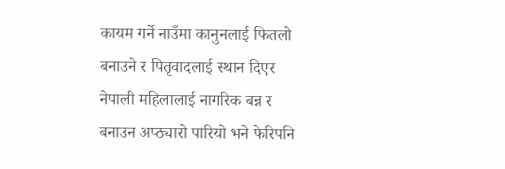कायम गर्ने नाउँमा कानुनलाई फितलो बनाउने र पितृवादलाई स्थान दिएर नेपाली महिलालाई नागरिक बन्न र बनाउन अप्ठ्यारो पारियो भने फेरिपनि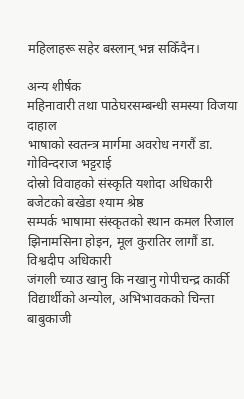महिलाहरू सहेर बस्लान् भन्न सकिँदैन।

अन्य शीर्षक
महिनावारी तथा पाठेघरसम्बन्धी समस्या विजया दाहाल
भाषाको स्वतन्त्र मार्गमा अवरोध नगरौं डा. गोविन्दराज भट्टराई
दोस्रो विवाहको संस्कृति यशोदा अधिकारी
बजेटको बखेडा श्याम श्रेष्ठ
सम्पर्क भाषामा संस्कृतको स्थान कमल रिजाल
झिनामसिना होइन, मूल कुरातिर लागौं डा. विश्वदीप अधिकारी
जंगली च्याउ खानु कि नखानु गोपीचन्द्र कार्की
विद्यार्थीको अन्योल, अभिभावकको चिन्ता बाबुकाजी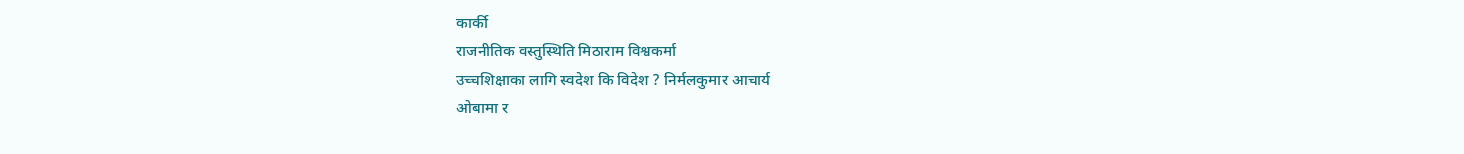कार्की
राजनीतिक वस्तुस्थिति मिठाराम विश्वकर्मा
उच्चशिक्षाका लागि स्वदेश कि विदेश ? निर्मलकुमार आचार्य
ओबामा र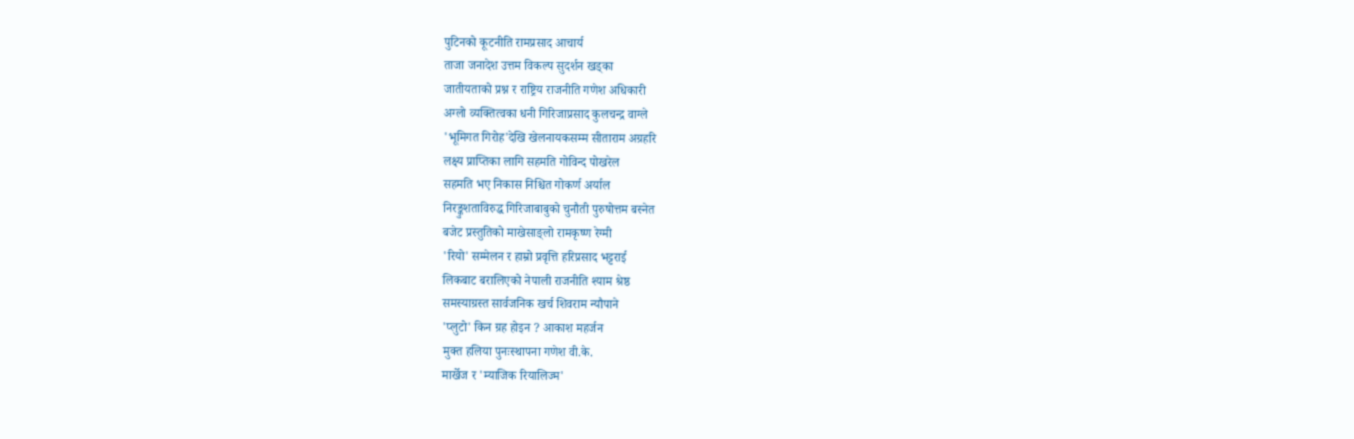पुटिनको कूटनीति रामप्रसाद आचार्य
ताजा जनादेश उत्तम विकल्प सुदर्शन खड्का
जातीयताको प्रश्न र राष्ट्रिय राजनीति गणेश अधिकारी
अग्लो व्यक्तित्वका धनी गिरिजाप्रसाद कुलचन्द्र वाग्ले
'भूमिगत गिरोह'देखि खेलनायकसम्म सीताराम अग्रहरि
लक्ष्य प्राप्तिका लागि सहमति गोविन्द पोखरेल
सहमति भए निकास निश्चित गोकर्ण अर्याल
निरङ्कुशताविरुद्ध गिरिजाबाबुको चुनौती पुरुषोत्तम बस्नेत
बजेट प्रस्तुतिको माखेसाङ्लो रामकृष्ण रेग्मी
'रियो' सम्मेलन र हाम्रो प्रवृत्ति हरिप्रसाद भट्टराई
लिकबाट बरालिएको नेपाली राजनीति श्याम श्रेष्ठ
समस्याग्रस्त सार्वजनिक खर्च शिवराम न्यौपाने
'प्लुटो' किन ग्रह होइन ? आकाश महर्जन
मुक्त हलिया पुनःस्थापना गणेश वी.के.
मार्खेज र 'म्याजिक रियालिज्म'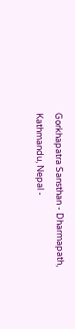Gorkhapatra Sansthan - Dharmapath, Kathmandu, Nepal -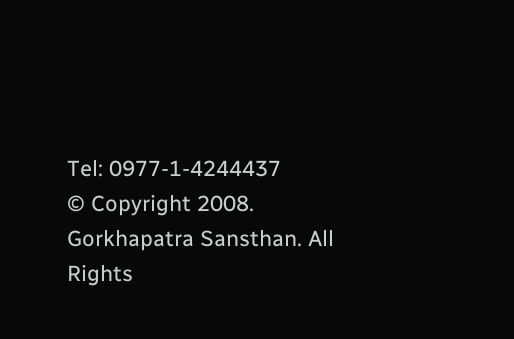Tel: 0977-1-4244437
© Copyright 2008. Gorkhapatra Sansthan. All Rights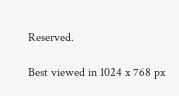Reserved.

Best viewed in 1024 x 768 px